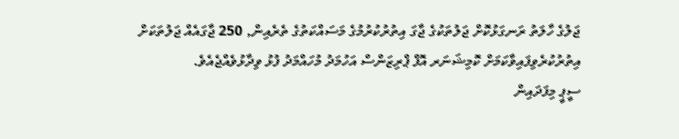ޖަލުގެ ހާލަތު ރަނގަޅުކޮށް ޖަލުތަކުގެ ޖާގަ އިތުރުކުރުމުގެ މަސައްކަތުގެ ތެރެއިން, 250 ޖާގައެއް ޖަލުތަކަށް އިތުރުކުރެވިފައިވާކަމަށް ކޮމިޝަނަރ އޮފް ޕްރިޒަންސް އަހުމަދު މުހައްމަދު ފުޅު ވިދާޅުވެއްޖެއެވެ.
ސީޕީ މިފަދައިން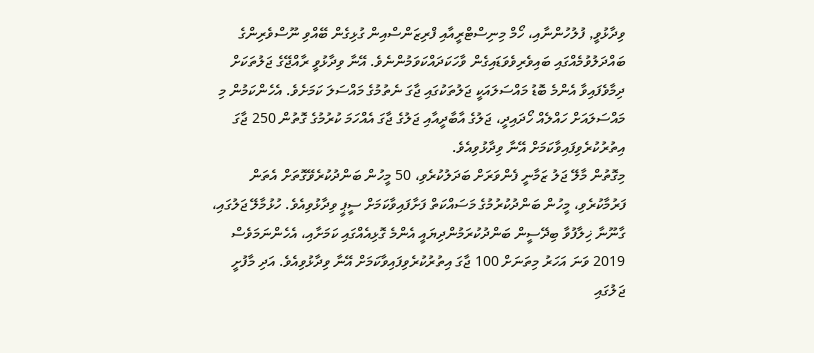ވިދާޅުވީ, ފުލުހުންނާއި، ހޯމް މިނިސްޓްރީއާއި ފްރިޒަންސްއިން ގުޅިގެން ބޭއްވި ނޫސްވެރިންގެ ބައްދަލުވުމެއްގައި ބައިވެރިވެވަޑައިގެން ވާހަކަދައްކަވަމުންނެވެ. އޭނާ ވިދާޅުވީ ރާއްޖޭގެ ޖަލުތަކަށް ދިމާވެފައިވާ އެންމެ ބޮޑު މައްސަލައަކީ ޖަލުތަކުގައި ޖާގަ ނެތުމުގެ މައްސަލަ ކަމަށެވެ. އެހެންކަމުން މި މައްސަލައަށް ހައްލެއް ހޯދައިދީ، ޖަލުގެ އާބާދީއާއި ޖަލުގެ ޖާގަ އެއްހަމަ ކުރުމުގެ ގޮތުން 250 ޖާގަ އިތުރުކުރެވިފައިވާކަމަށް އޭނާ ވިދާޅުވިއެވެ.
މިގޮތުން މާލޭ ޖަލު ޒަމާނީ ފެންވަރަށް ބަދަލުކުރެވި، 50 މީހުން ބަންދުކުރެވޭގޮތަށް އެތަން ފަރުމާކުރެވި، މީހުން ބަންދުކުރުމުގެ މަސައްކަތް ފަށާފައިވާކަމަށް ސީޕީ ވިދާޅުވިއެވެ. ހުޅުމާލޭ ޖަލުގައި، ގާނޫނާ ޚިލާފުވާ ބިދޭސީން ބަންދުކުރަމުންދިޔައީ އެންމެ ގޮޅިއެއްގައި ކަމަށާއި، އެހެންނަމަވެސް 2019 ވަނަ އަހަރު މިތަނަށް 100 ޖާގަ އިތުރުކުރެވިފައިވާކަމަށް އޭނާ ވިދާޅުވިއެވެ. އަދި މާފުށީ ޖަލުގައި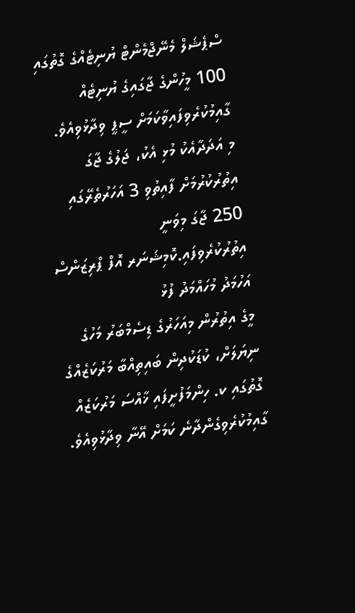ސްޕެޝަލް މެނޭޖްމެންޓް ޔުނިޓެއްގެ ގޮތުގައި 100 މީހުންގެ ޖާގައިގެ ޔުނިޓެއް ގާއިމުކުރެވިފައިވާކަމަށް ސީޕީ ވިދާޅުވިއެވެ.
މި އަދަދާއެކު މުޅި އެކު، ޖަލުގެ ޖާގަ އިތުރުކުރުމަށް ފާއިތުވި 3 އަހަރުތެރޭގައި 250 ޖާގަ މިވަނީ އިތުރުކުރެވިފައި.ކޮމިޝަނަރ އޮފް ޕްރިޒަންސް އަހުމަދު މުހައްމަދު ފުޅު
މީގެ އިތުރުން މިއަހަރުގެ ޑިސެމްބަރު މަހުގެ ނިޔަލަށް، ކުޑަކުދިން ބައިތިއްބާ މަރުކަޒެއްގެ ގޮތުގައި ކ. ހިންމަފުށީފައި ޚާއްސަ މަރުކަޒެއް ގާއިމުކުރެވިގެންދާނެ ކަމަށް އޭނާ ވިދާޅުވިއެވެ.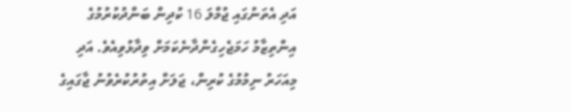އަދި އެތަނުގައި ޖުމްލަ 16 ކުދިން ބަންދުކުރުމުގެ އިންތިޒާމު ހަމަޖެހިގެންދާނެކަމަށް ވިދާޅުވިއެވެ. އަދި މިއަހަރު ނިމުމުގެ ކުރިން، ޖަލަށް އިތުރުކުރެވުނު ޖާގައިގެ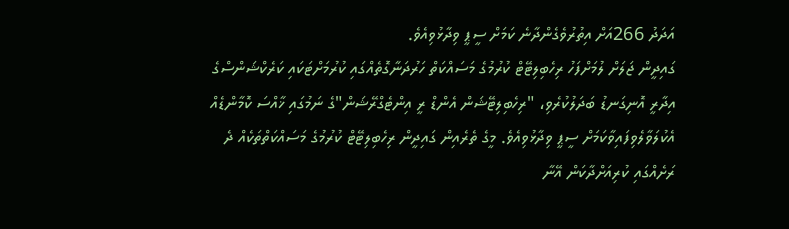އަދަދު 266އަށް އިތުރުވެގެންދާނެ ކަމަށް ސީޕީ ވިދާޅުވިއެވެ.
ގައިދީން ޖަލަށް ލުމަށްފަހު ރިހެބިލިޓޭޓް ކުރުމުގެ މަސައްކަތް ހަރުދަނާގޮތެއްގައި ކުރުމަށްޓަކައި ކަރެކްޝަންސްގެ އިދާރީ އޮނިގަނޑު ބަދަލުކުރެވި، "ރިހެބިލިޓޭޝަން އެންޑް ރީ އިންޓެގްރޭޝަން"ގެ ނަމުގައި ޚާއްސަ ކޮމާންޑެއް އެކުލަވާލެވިފައިވާކަމަށް ސީޕީ ވިދާޅުވިއެވެ. މީގެ ތެރެއިން ގައިދީން ރިހެބިލިޓޭޓް ކުރުމުގެ މަސައްކަތްތަކެއް ދެ ރަށެއްގައި ކުރިއަށްދާކަން އޭނާ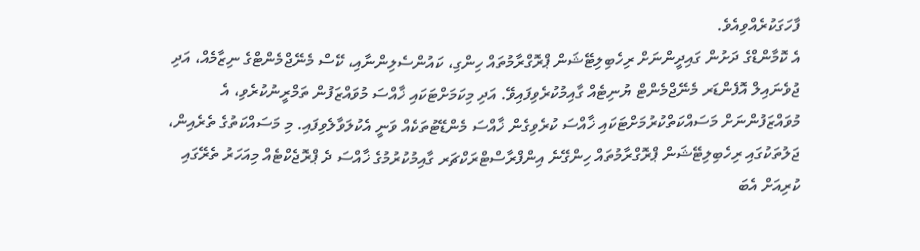ފާހަގަކުރެއްވިއެވެ.
އެ ކޮމާންޑްގެ ދަށުން ގައިދީންނަށް ރިހެބިލިޓޭޝަން ޕްރޮގްރާމުތައް ހިންގި، ކައުންސެލިންނާއި، ކޭސް މެނޭޖްމެންޓްގެ ނިޒާމެއް، އަދި ޖުވެނައިލް އޮފެންޑަރ މެނޭޖްމެންޓް ޔުނިޓެއް ގާއިމުކުރެވިފައިވޭ. އަދި މިކަމަށްޓަކައި ޚާއްސަ މުވައްޒަފުން ތަމްރީނުކުރެވި، އެ މުވައްޒަފުންނަށް މަސައްކަތްކުރުމަށްޓަކައި ޚާއްސަ ކުރެވިގެން ޚާއްސަ މެންޑޭޓުތަކެއް ވަނީ އެކުލަވާލެވިފައި. މި މަސައްކަތުގެ ތެރެއިން، ޖަލުތަކުގައި ރިހެބިލިޓޭޝަން ޕްރޮގްރާމުތައް ހިންގޭނެ އިންފްރާސްޓްރަކްޗަރ ގާއިމުކުރުމުގެ ޚާއްސަ ދެ ޕްރޮޖެކްޓެއް މިއަހަރު ތެރޭގައި ކުރިއަށް އެބަ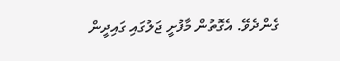ގެންދެވޭ. އެގޮތުން މާފުށީ ޖަލުގައި ގައިދީން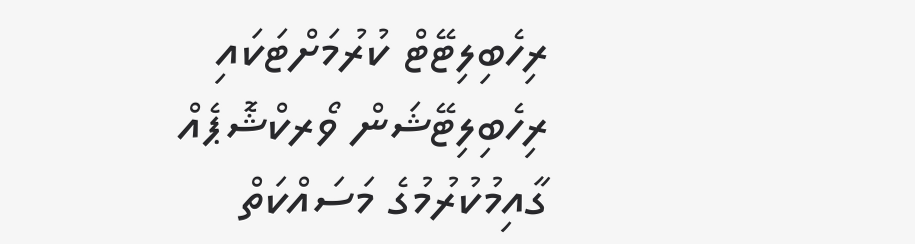ރިހެބިލިޓޭޓް ކުރުމަށްޓަކައި ރިހެބިލިޓޭޝަން ވޯރކްޝޮޕެއް ގާއިމުކުރުމުގެ މަސައްކަތް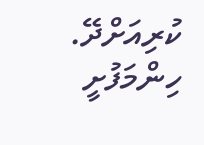ކުރިއަށްދޭ. ހިންމަފުށީ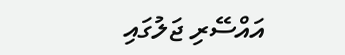އައްސޭރި ޖަލުގައި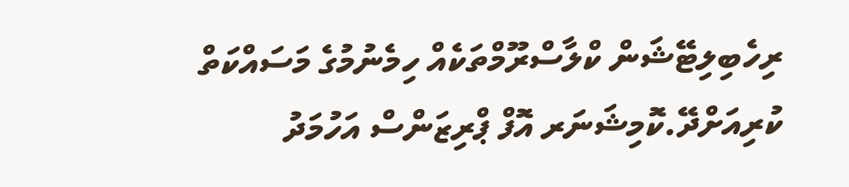ރިހެބިލިޓޭޝަން ކްލާސްރޫމްތަކެއް ހިމެނުމުގެ މަސައްކަތް ކުރިއަށްދޭ.ކޮމިޝަނަރ އޮފް ޕްރިޒަންސް އަހުމަދު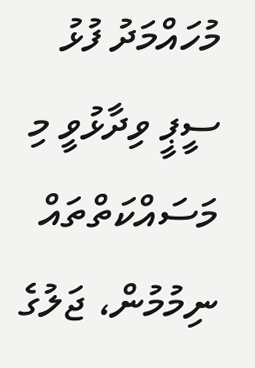މުހައްމަދު ފުޅު
ސީޕީ ވިދާޅުވީ މި މަސައްކަތްތައް ނިމުމުން، ޖަލުގެ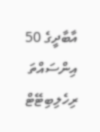އާބާދީގެ 50 އިންސައްތަ ރިހެލިބިޓޭޓް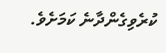ކުރެވިގެންދާނެ ކަމަށެވެ.